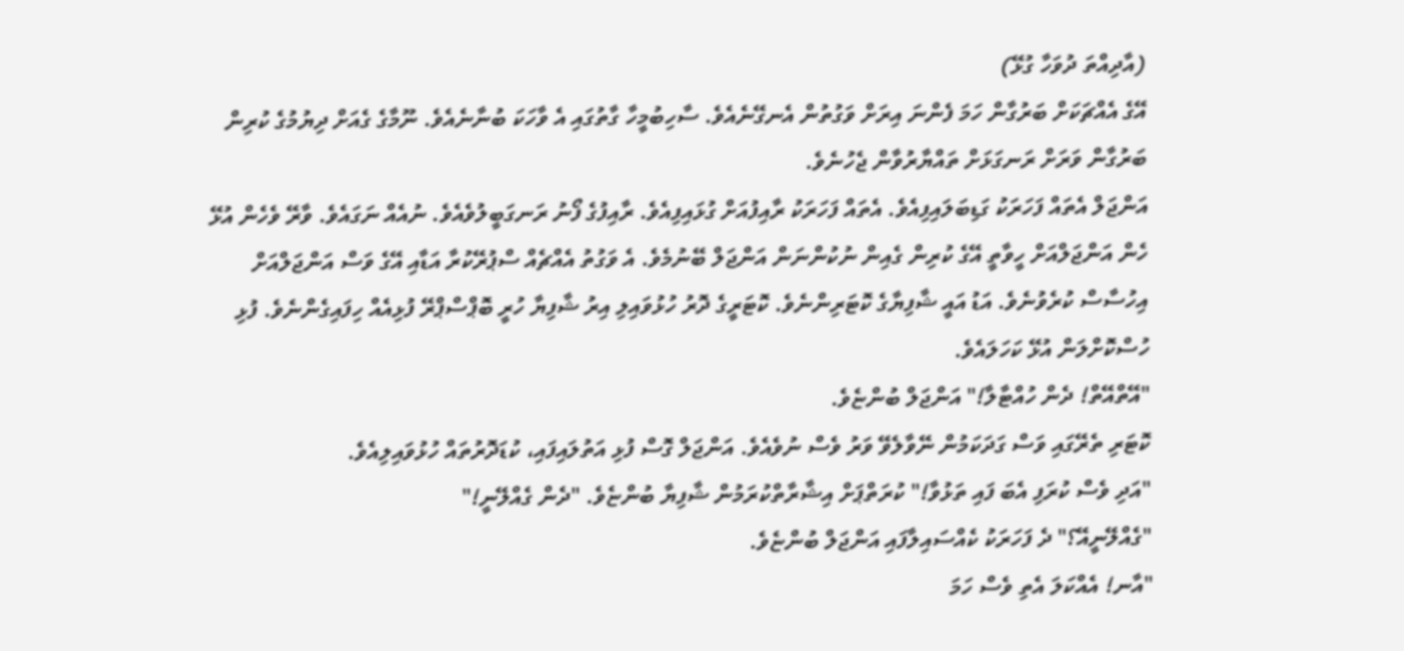(އާދިއްތަ ދުވަހާ ގުޅޭ)
އޭގެ އެއްޗަކަށް ބަރުގާން ހަމަ ފެންނަ އިރަށް ވަގުތުން އެނގޭނެއެވެ. ސާހިބުމީހާ ގާތުގައި އެ ވާހަކަ ބުނާނެއެވެ. ނޫމާގެ ގެއަށް ދިޔުމުގެ ކުރިން ބަރުގާން ވަރަށް ރަނގަޅަށް ތައްޔާރުވާން ޖެހުނެވެ.
އަންޖަލް އެތައް ފަހަރަކު ގަޑިބަލައިފިއެވެ. އެތައް ފަހަރަކު ރާއިފުއަށް ގުޅައިފިއެވެ. ރާއިފުގެ ފޯނު ރަނގަބީލުވެއެވެ. ނުއެއް ނަގައެވެ. ވާރޭ ވެހެން އުޅޭ ހެން އަންޖަލްއަށް ހީވާތީ އޭގެ ކުރިން ގެއިން ނުކުންނަން އަންޖަލް ބޭނުމެވެ. އެ ވަގުތު އެއްޗެއް ސްޕުރޭކުރާ އަޑާއި އޭގެ ވަސް އަންޖަލްއަށް އިހުސާސް ކުރެވުނެވެ. އަޑު އައީ ޝާފިޔާގެ ކޮޓަރިންނެވެ. ކޮޓަރީގެ ދޮރު ހުޅުވައިލި އިރު ޝާފިޔާ ހުރީ ބޮޕްސްޕްރޭ ފުޅިއެއް ހިފައިގެންނެވެ. ފުޅި ހުސްކޮށްލަން އުޅޭ ކަހަލައެވެ.
"އޭތްއޭތް! ދެން ހުއްޓާލާ!" އަންޖަލް ބުންޏެވެ.
ކޮޓަރި ތެރޭގައި ވަސް ގަދަކަމުން ނޭވާލެވޭ ވަރު ވެސް ނުވެއެވެ. އަންޖަލް ގޮސް ފުޅި އަތުލައިފައި، ކުޑަދޮރުތައް ހުޅުވައިލިއެވެ.
"އަދި ވެސް ކުރަފި އެބަ ފައި ތަޅުވާ!" ކުރަތްޕަށް އިޝާރާތްކުރަމުން ޝާފިޔާ ބުންޏެވެ. "ދެން ގެއްލޭނީ!"
"ގެއްލޭނީއޭ؟" ދެ ފަހަރަކު ކެއްސައިލާފައި އަންޖަލް ބުންޏެވެ.
"އާނ! އެއްކަލަ އެތި ވެސް ހަމަ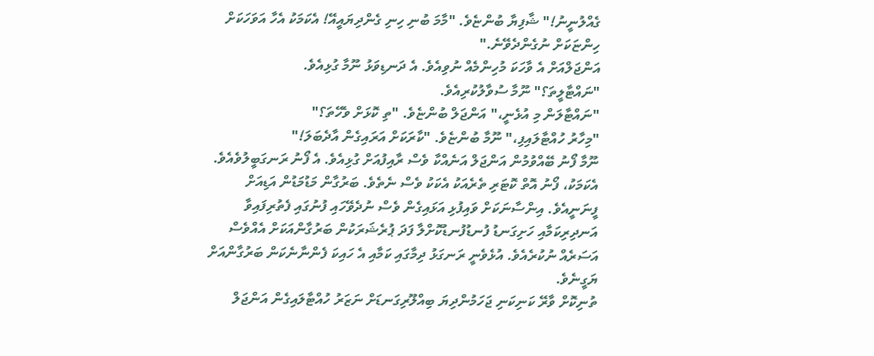ގެއްލުނީނު!" ޝާފިޔާ ބުންޏެވެ. "މާމަ ބުނި ހިނި ގެންދިޔައީއޭ! އެކަމަކު އެހާ އަވަހަކަށް ހިންޏަކަށް ނުގެންދެވޭނެ."
އަންޖަލްއަށް އެ ވާހަކަ މުހިންމެއް ނުވިއެވެ. އެ ދަނޑިވަޅު ނޫމާ ގުޅިއެވެ.
"ނައްޓާލީތަ؟" ނޫމާ ސުވާލުކުރިއެވެ.
"ނައްޓާލަން މި އުޅެނީ،" އަންޖަލް ބުންޏެވެ. "ތި ކޮޅަށް ވެހޭތަ؟"
"މިހާރު ހުއްޓާލައިފި،" ނޫމާ ބުންޏެވެ. "ކާރަކަށް އަރައިގެން އާދެބަލަ!"
ނޫމާ ފޯނު ބޭއްވުމުން އަންޖަލް އަނެއްކާ ވެސް ރާއިފުއަށް ގުޅިއެވެ. އެ ފޯނު ރަނގަބީލުވެއެވެ. އެކަމަކު، ފޯނު އޮތް ކޮޓަރި ތެރެއަކު އެކަކު ވެސް ނެތެވެ. ބަރުގާން މަޑުމަޑުން އަޑިއަށް ފީނަނީއެވެ. އިންސާނަކަށް ވައިފުޅި އަޅައިގެން ވެސް ނުދެވޭހައި ފުނުގައި ފެތުރިފައިވާ އަނދިރިކަމާއި ހަށިގަނޑު ފުނޑުފުނޑުކޮށްލާ ފަދަ ޕުރެޝަރަކުން ބަރުގާންއަކަށް އެއްވެސް އަސަރެއް ނުކުރެއެވެ. އުޅެވެނީ ރަނގަޅު ދިމާގައި ކަމާއި އެ ހައިކަ ފެންނާނެކަން ބަރުގާންއަށް ޔަގީނެވެ.
ތުނިކޮށް ވާރޭ ކަނިކަނި ޖަހަމުންދިޔަ ބިއްލޫރިގަނޑަށް ނަޒަރު ހުއްޓާލައިގެން އަންޖަލް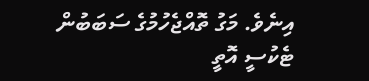އިނެވެ. މަގު ތޮއްޖެހުމުގެ ސަބަބުން ޓެކުސީ އޮތީ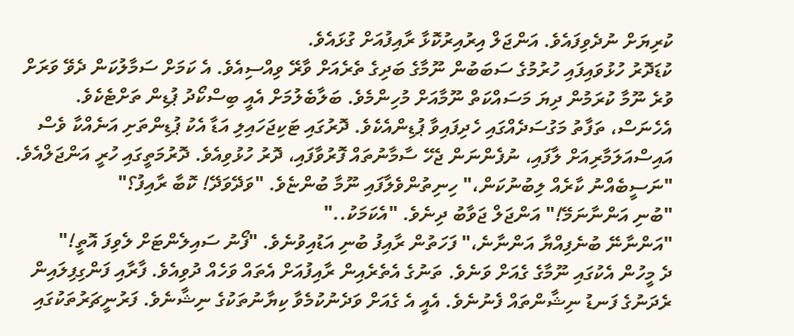ކުރިޔަށް ނުދެވިފައެވެ. އަންޖަލް އިރުއިރުކޮޅާ ރާއިފުއަށް ގުޅައެވެ.
ކުޑަދޮރު ހުޅުވައިފައި ހުރުމުގެ ސަބަބުން ނޫމާގެ ބަދިގެ ތެރެއަށް ވާރޭ ވިއްސިއެވެ. އެ ކަމަށް ސަމާލުކަން ދެވޭ ވަރަށް ވުރެ ނޫމާ ކުރަމުން ދިޔަ މަސައްކަތް ނޫމާއަށް މުހިންމެވެ. ބަލާބެލުމަށް އެއީ ބިސްކޯދު ޕުޑިން ތަށްޓެކެވެ. އެހެނަސް، ތަފާތު މަގުސަދެއްގައި ހެދިފައިވާ ޕުޑިންއެކެވެ. ދޮރުގައި ޓަކިޖަހައިލި އަޑާ އެކު ޕުޑިންތަށި އަނެއްކާ ވެސް އައިސްއަލަމާރިއަށް ލާފައި، ނުފެންނަން ޖެހޭ ސާމާނުތައް ފޮރުވާފައި، ދޮރު ހުޅުވިއެވެ. ދޮރުމަތީގައި ހުރީ އަންޖަލްއެވެ.
"ނަސީބެއްނު ކާރެއް ލިބުނުކަން،" ހިނިތުންވެލާފައި ނޫމާ ބުންޏެވެ. "ވަދޭވަދޭ! ކޮބާ ރާއިފު؟"
"ބުނި އަންނާނަމޭ!" އަންޖަލް ޖަވާބު ދިނެވެ. "އެކަމަކު.."
"އަންނާނޭ ބުނެފިއްޔާ އަންނާނެ،" ފަހަތުން ރާއިފު ބުނި އަޑުއިވުނެވެ. "ފޯނު ސައިލެންޓަށް ލެވިފަ އޮތީ!"
ދެ މީހުން އެކުގައި ނޫމާގެ ގެއަށް ވަނެވެ. ތަނުގެ އެތެރެއިން ރާއިފުއަށް އެތައް ވަހެއް ދުވިއެވެ. ފާރާއި ފަންގިފިލައިން ރެދަނުގެ ފަނޑު ނިޝާންތައް ފެނުނެވެ. އެއީ އެ ގެއަށް ވަދެނުކުމެވާ ކިޔާނުތަކުގެ ނިޝާނެވެ. ފަރުނީޗަރުތަކުގައި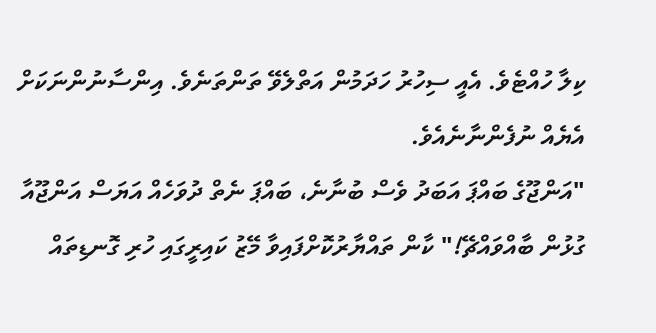ކިލާ ހުއްޓެވެ. އެއީ ސިހުރު ހަދަމުން އަތްލެވޭ ތަންތަނެވެ. އިންސާނުންނަކަށް އެޔެއް ނުފެންނާނެއެވެ.
"އަންޖޫގެ ބައްޕަ އަބަދު ވެސް ބުނާނެ، ބައްޕަ ނެތް ދުވަހެއް އަޔަސް އަންޖޫއާ ގުޅުން ބާއްވައްޗޭ!" ކާން ތައްޔާރުކޮށްފައިވާ މޭޒު ކައިރީގައި ހުރި ގޮނޑިތައް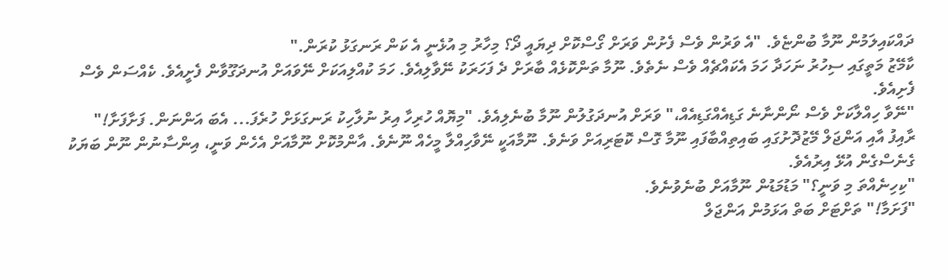ދައްކައިލަމުން ނޫމާ ބުންޏެވެ. "އެ ވަރުން ވެސް ފެށުން ވަރަށް ގޯސްކޮށް ދިޔައީ ދޯ؟ މިހާރު މި އުޅެނީ އެ ކަން ރަނގަޅު ކުރަން."
ކާމޭޒު މަތީގައި ސިހުރު ނަހަދާ ހަމަ އެކައްޗެއް ވެސް ނެތެވެ. ނޫމާ ތަންކޮޅެއް ބާރަށް ދެ ފަހަރަކު ނޭވާލިއެވެ. ހަމަ ކުއްލިއަކަށް ނޭވައަށް އުނދަގޫވާން ފެށީއެވެ. ކެއްސަން ވެސް ފެށިއެވެ.
"ނޭވާ ހިއްލާކަށް ވެސް ނޯންނާނެ ގަޑިއެއްގަޑިއެއް،" ވަރަށް އުނދަގުލުން ނޫމާ ބުނެލިއެވެ. "މިޔޮއް ހުރިހާ އިރު ނުލާހިކު ރަނގަޅަށް ހުރެފަ... އެބަ އަންނަން. ފަށާފަށާ!"
ރާއިފު އާއި އަންޖަލް މޭޒުދޮށުގައި ބައިތިއްބާފައި ނޫމާ ގޮސް ކޮޓަރިއަށް ވަނެވެ. ނޫމާއަކީ ނޭވާހިއްލާ މީހެއް ނޫނެވެ. އާންމުކޮށް ނޫމާއަށް އެހެން ވަނީ، އިންސާނުން ނޫން ބަޔަކު ގެނެސްގެން އުޅޭ އިރުއެވެ.
"ކިހިނެއްތަ މި ވަނީ؟" މަޑުމަޑުން ނޫމާއަށް ބުނެވުނެވެ.
"ފަށަމާ!" ތަށްޓަށް ބަތް އަޅަމުން އަންޖަލް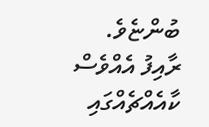ބުންޏެވެ.
ރާއިފު އެއްވެސް ކާއެއްޗެއްގައި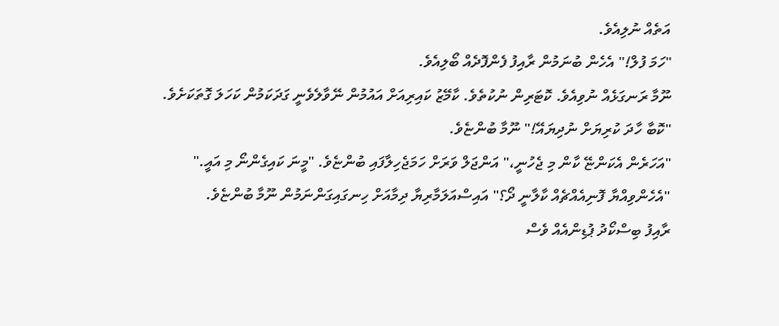އަތެއް ނުލިއެވެ.
"ހަމަ ފުލް!" އެހެން ބުނަމުން ރާއިފު ފެންފޮދެއް ބޯލިއެވެ.
ނޫމާ ރަނގަޅެއް ނުވިއެވެ. ކޮޓަރިން ނުކުތެވެ. ކާމޭޒު ކައިރިއަށް އައުމުން ނޭވާލެވެނީ ގަދަކަމުން ކަހަލަ ގޮތަކަށެވެ.
"ކޮބާ ހާދަ ކުރިޔަށް ނުދިޔައޭ!" ނޫމާ ބުންޏެވެ.
"އަހަރެން އެކަންޏޭ ކާން މި ޖެހުނީ،" އަންޖަލް ވަރަށް ހަމަޖެހިލާފައި ބުންޏެވެ. "މީނަ ކައިގެންނޯ މި އައީ."
"އެހެންވިއްޔާ ފޮނިއެއްޗެއް ކާލާނީ ދޯ؟" އައިސްއަލަމާރިޔާ ދިމާއަށް ހިނގައިގަންނަމުން ނޫމާ ބުންޏެވެ.
ރާއިފު ބިސްކޯދު ޕުޑިންއެއް ވެސް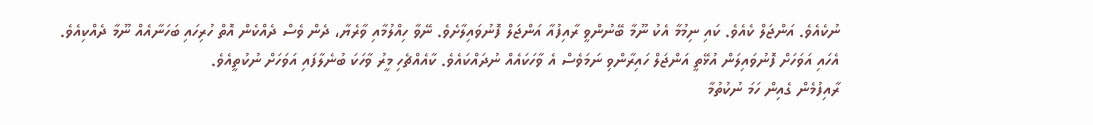ނުކެއެވެ. އަންޖަލް ކެއެވެ. ކައި ނިމުމާ އެކު ނޫމާ ބޭނުންވީ ރާއިފުއާ އަންޖަލް ފޮނުވައިލާށެވެ. ނޭވާ ހިއްލުމާއި ވާރެޔާ، ދެން ވެސް ދެއްކެން އޮތް ހުރިހައި ބަހަނާއެއް ނޫމާ ދެއްކިއެވެ. އެހައި އަވަހަށް ފޮނުވައިލަން އުޅޭތީ އަންޖަލް ހައިރާންވި ނަމަވެސް އެ ވާހަކައެއް ނުދައްކައެވެ. ކާއެއްޗެހި މީރު ވާހަކަ ބުނެލާފައި އަވަހަށް ނުކުތީއެވެ.
ރާއިފުމެން ގެއިން ހަމަ ނުކުތުމާ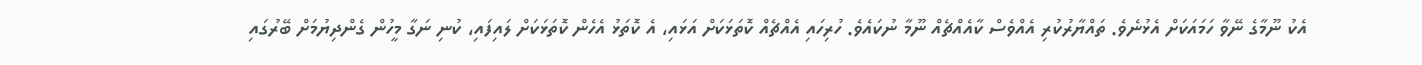އެކު ނޫމާގެ ނޭވާ ހަމައަކަށް އެޅުނެވެ. ތައްޔާރުކުރި އެއްވެސް ކާއެއްޗެއް ނޫމާ ނުކައެވެ. ހުރިހައި އެއްޗެއް ކޮތަޅަކަށް އަޅައި، އެ ކޮތަޅު އެހެން ކޮތަޅަކަށް ލައިފައި، ކުނި ނަގާ މީހުން ގެންދިޔުމަށް ބޭރުގައި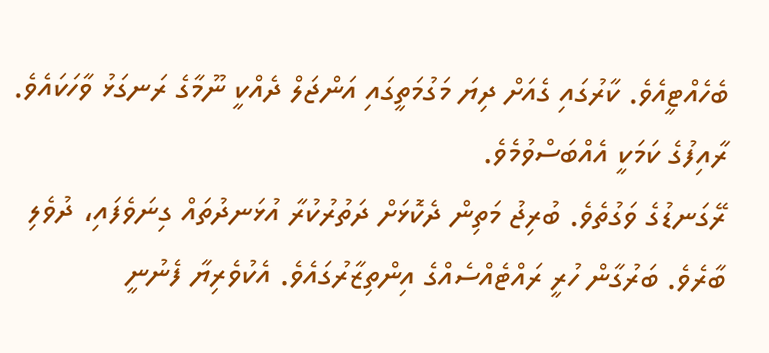ބެހެއްޓީއެވެ. ކާރުގައި ގެއަށް ދިޔަ މަގުމަތީގައި އަންޖަލް ދެއްކީ ނޫމާގެ ރަނގަޅު ވާހަކައެވެ. ރާއިފުގެ ކަމަކީ އެއްބަސްވުމެވެ.
ރޭގަނޑުގެ ވަގުތެވެ. ބުރިޖު މަތިން ދެކޮޅަށް ދަތުރުކުރާ އުޅަނދުތައް ގިނަވެފައި، ދުވެލި ބާރެވެ. ބަރުގާން ހުރީ ރައްޓެއްސެއްގެ އިންތިޒާރުގައެވެ. އެކުވެރިޔާ ފެނުނީ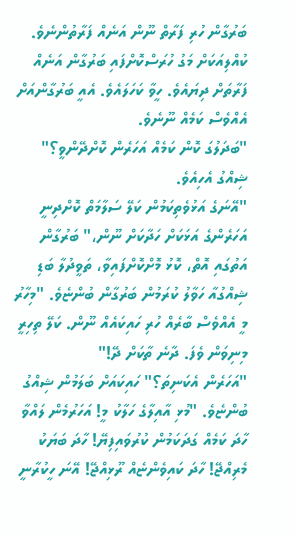ބަރުގާން ހުރި ފަރާތް ނޫން އަނެއް ފަރާތުންނެވެ. ކުއްލިއަކަށް މަގު ހުރަސްކޮށްފައި ބަރުގާން އަނެއް ފަރާތަށް ދިޔައެވެ. ހީވާ ކަހަލައެވެ. އެއީ ބަރުގާންއަށް އެއްވެސް ކަމެއް ނޫނެވެ.
"ބަދަލުގަ ކޮން ކަމެއް އަހަރެން ކޮށްދޭންވީ؟" ޝިއްގު އެހިއެވެ.
"އޭނަގެ އަޅުވެތިކަމުން ކަލޭ ސަލާމަތް ކޮށްދިނީ އަހަރެންގެ އަޅަކަށް ހަދާކަށް ނޫން،" ބަރުގާން އަތުގައި އޮތް، ކޮޅު މޮށްކޮށްފައިވާ، ތަވީދުލާ ބަޑި ޝިއްގުއާ ހަވާލު ކުރަމުން ބަރުގާން ބުންޏެވެ. "މިހާރު މީ އެއްވެސް ބާރެއް ހުރި ހައިކައެއް ނޫން. ކަލޭ ތިހިރީ މިނިވަން ވެފަ. ދާނެ ތާކަށް ދޭ!"
"އަހަރެން އެކަނިތަ؟" ހައިކައަށް ބަލަމުން ޝިއްގު ބުންޏެވެ. "މުޅި އާއިލާގެ ހަލާކު މީ! އަހަރުމެން ލައްވާ ހާދަ ކަމެއް ގަދަކަމުން ކުރުވައިފިޔޭ! ހާދަ ބަޔަކު މެރިއްޖޭ! ހާދަ ކައިވެންޏެއް ރޫޅިއްޖޭ! އޭނަ ހީކުރާނީ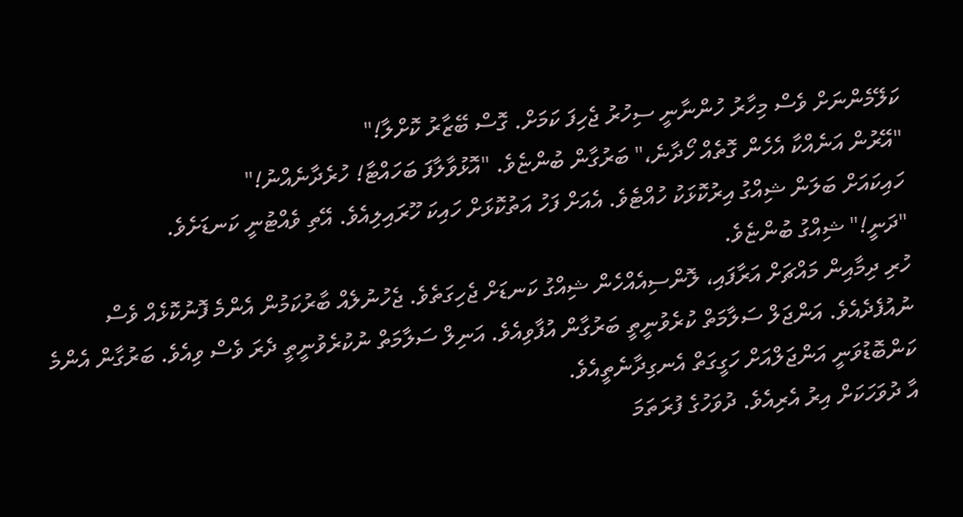ކަލޭމެންނަށް ވެސް މިހާރު ހުންނާނީ ސިހުރު ޖެހިފަ ކަމަށް. ގޮސް ބޭޒާރު ކޮށްލާ!"
"އޭރުން އަނެއްކާ އެހެން ގޮތެއް ހޯދާނެ،" ބަރުގާން ބުންޏެވެ. "އޮޅުވާލާފަ ބަހައްޓާ! ހުރެދާނެއްނު!"
ހައިކައަށް ބަލަން ޝިއްގު އިރުކޮޅަކު ހުއްޓެވެ. އެއަށް ފަހު އަތުކޮޅަށް ހައިކަ ހޫރައިލިއެވެ. އޭތި ވެއްޓުނީ ކަނޑަށެވެ.
"ދަނީ!" ޝިއްގު ބުންޏެވެ.
ހުރި ދިމާއިން މައްޗަށް އަރާފައި، ލޮންސިއެއްހެން ޝިއްގު ކަނޑަށް ޖެހިގަތެވެ. ޖެހުނުލެއް ބާރުކަމުން އެންމެ ފޮނުކޮޅެއް ވެސް ނުއުފެދެއެވެ. އަންޖަލް ސަލާމަތް ކުރެވުނީތީ ބަރުގާން އުފާވިއެވެ. އަނިލް ސަލާމަތް ނުކުރެވުނީތީ ދެރަ ވެސް ވިއެވެ. ބަރުގާން އެންމެ ކަންބޮޑުވަނީ އަންޖަލްއަށް ހަގީގަތް އެނގިދާނެތީއެވެ.
އާ ދުވަހަކަށް އިރު އެރިއެވެ. ދުވަހުގެ ފުރަތަމަ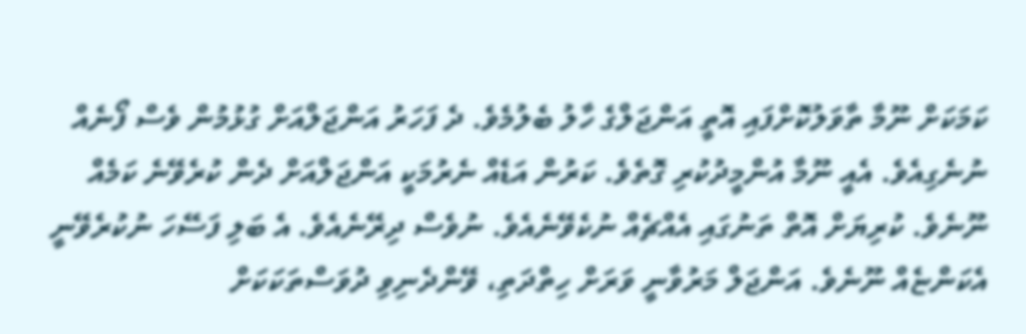ކަމަކަށް ނޫމާ ތާވަލުކޮށްފައި އޮތީ އަންޖަލްގެ ހާލު ބެލުމެވެ. ދެ ފަހަރު އަންޖަލްއަށް ގުޅުމުން ވެސް ފޯނެއް ނުނެގިއެވެ. އެއީ ނޫމާ އުންމީދުކުރި ގޮތެވެ. ކަރުން އަޑެއް ނެރުމަކީ އަންޖަލްއަށް ދެން ކުރެވޭނެ ކަމެއް ނޫނެވެ. ކުރިޔަށް އޮތް ތަނުގައި އެއްޗެއް ނުކެވޭނެއެވެ. ނުވެސް ދިރޭނެއެވެ. އެ ބަލި ފަސޭހަ ނުކުރެވޭނީ އެކަންޏެއް ނޫނެވެ. އަންޖަލް މަރުވާނީ ވަރަށް ހިތްދަތި، ވޭންދެނިވި ދުވަސްތަކަކަށް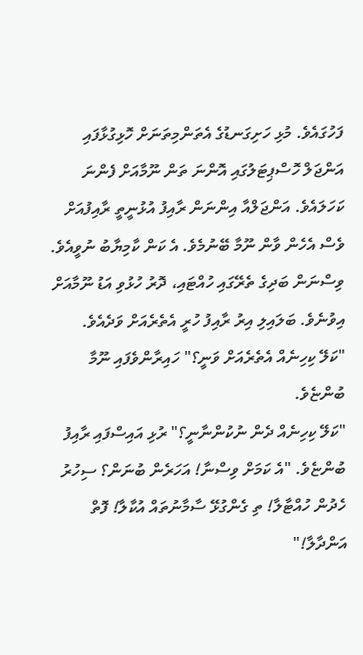ފަހުގައެވެ. މުޅި ހަށިގަނޑުގެ އެތަންމިތަނަށް ހޮޅިގުޅާފައި އަންޖަލް ހޮސްޕިޓަލުގައި އޮންނަ ތަން ނޫމާއަށް ފެންނަ ކަހަލައެވެ. އަންޖަލްއާ އިންނަން ރާއިފު އުޅުނީތީ ރާއިފުއަށް ވެސް އެހެން ވާން ނޫމާ ބޭނުމެވެ. އެ ކަން ކާމިޔާބު ނުވީއެވެ. ވިސްނަން ބަދިގެ ތެރޭގައި ހުއްޓައި، ދޮރު ހުޅުވި އަޑު ނޫމާއަށް އިވުނެވެ. ބަލައިލި އިރު ރާއިފު ހުރީ އެތެރެއަށް ވަދެއެވެ.
"ކަލޭ ކިހިނެއް އެތެރެއަށް ވަނީ؟" ހައިރާންވެފައި ނޫމާ ބުންޏެވެ.
"ކަލޭ ކިހިނެއް ދެން ނުކުންނާނީ؟" ރުޅި އައިސްފައި ރާއިފު ބުންޏެވެ. "އެ ކަމަށް ވިސްނާ! އަހަރެން ބުނަން؟ ސިހުރު ހެދުން ހުއްޓާލާ! ތި ގެންގުޅޭ ސާމާނުތައް އުކާލާ! ފޮތް އަންދާލާ!"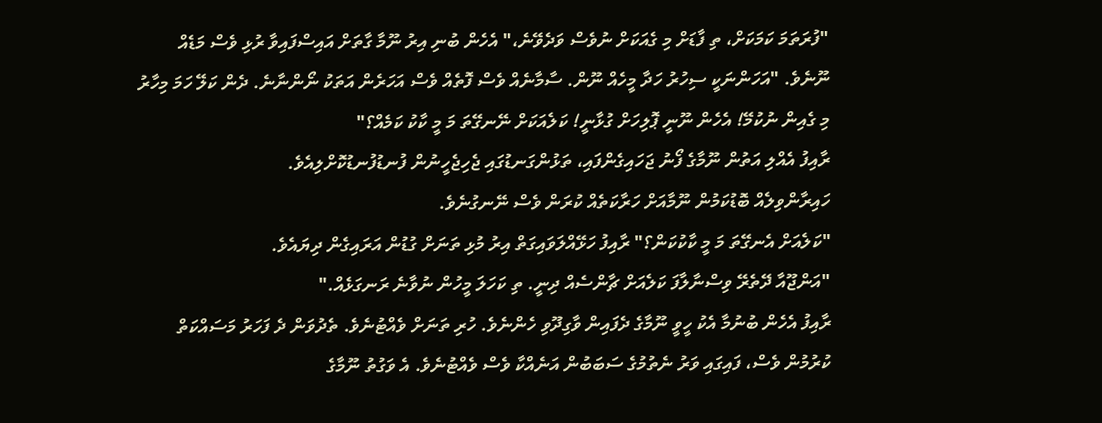"ފުރަތަމަ ކަމަކަށް، ތި ފާޑަށް މި ގެއަކަށް ނުވެސް ވަދެވޭނެ،" އެހެން ބުނި އިރު ނޫމާ ގާތަށް އައިސްފައިވާ ރުޅި ވެސް މަޑެއް ނޫނެވެ. "އަހަންނަކީ ސިހުރު ހަދާ މީހެއް ނޫން. ސާމާނެއް ވެސް ފޮތެއް ވެސް އަހަރެން އަތަކު ނޯންނާނެ. ދެން ކަލޭ ހަމަ މިހާރު މި ގެއިން ނުކުމޭ! އެހެން ނޫނީ ޕޮލިހަށް ގުޅާނީ! ކަލެއަކަށް ނޭނގޭތަ މަ މީ ކާކު ކަމެއް؟"
ރާއިފު އެއްލި އަތުން ނޫމާގެ ފޯނު ޖަހައިގެންފައި، ތަޅުންގަނޑުގައި ޖެހިޖެހީނުން ފުނޑުފުނޑުކޮށްލިއެވެ.
ހައިރާންވިލެއް ބޮޑުކަމުން ނޫމާއަށް ހަރާކަތެއް ކުރަން ވެސް ނޭނގުނެވެ.
"ކަލެއަށް އެނގޭތަ މަ މީ ކާކުކަން؟" ރާއިފު ހަޅޭއްލަވައިގަތް އިރު މުޅި ތަނަށް ގުޑުން އަރައިގެން ދިޔައެވެ.
"އަންޖޫއާ ދޭތެރޭ ވިސްނާލާފަ ކަލެއަށް ޗާންސެއް ދިނީ. ތި ކަހަލަ މީހުން ނުވާނެ ރަނގަޅެއް."
ރާއިފު އެހެން ބުނުމާ އެކު ހީވީ ނޫމާގެ ދެފައިން ވާގިދޫވި ހެންނެވެ. ހުރި ތަނަށް ވެއްޓުނެވެ. ތެދުވަން ދެ ފަހަރު މަސައްކަތް ކުރުމުން ވެސް، ފައިގައި ވަރު ނެތުމުގެ ސަބަބުން އަނެއްކާ ވެސް ވެއްޓުނެވެ. އެ ވަގުތު ނޫމާގެ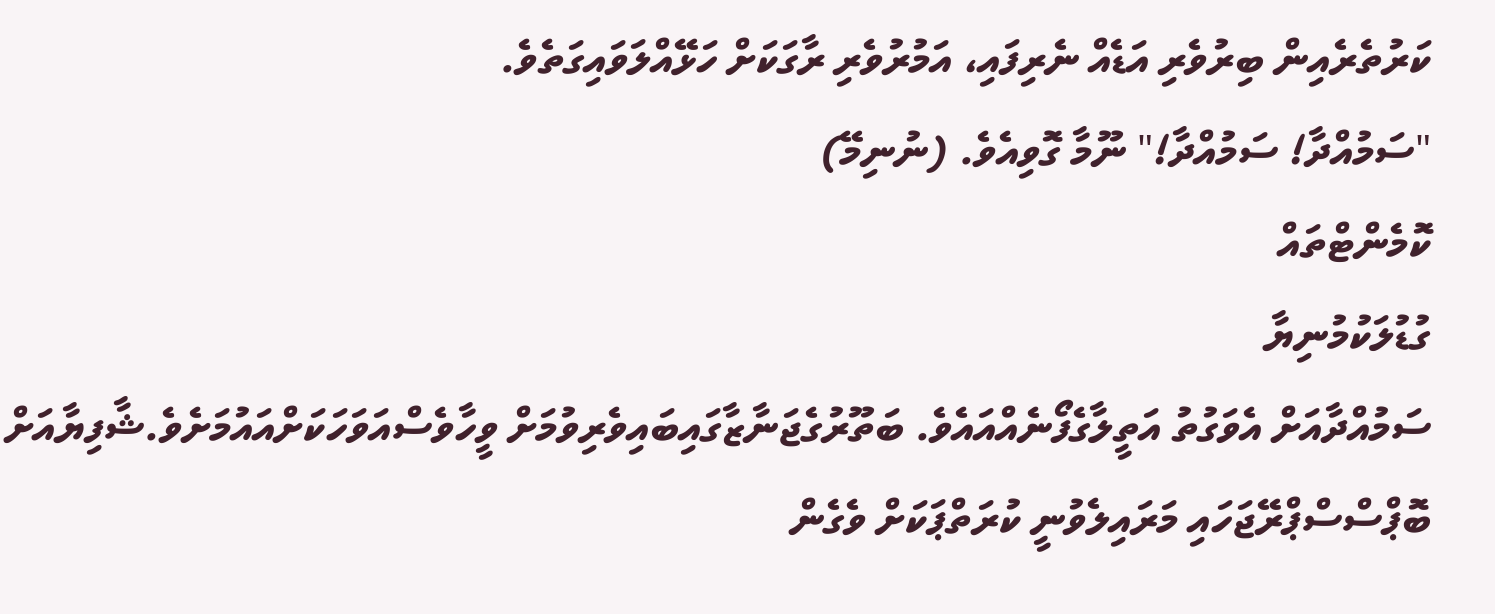ކަރުތެރެއިން ބިރުވެރި އަޑެއް ނެރިފައި، އަމުރުވެރި ރާގަކަށް ހަޅޭއްލަވައިގަތެވެ.
"ސަމުއްދާ! ސަމުއްދާ!" ނޫމާ ގޮވިއެވެ. (ނުނިމޭ)
ކޮމެންޓްތައް
ގުޑުލަކުމުނިޔާ
ސަމުއްދާއަށް އެވަގުތު އަތީލާގެފޯނެއްއައެވެ. ބަތޫރުގެޖަނާޒާގައިބައިވެރިވުމަށް ވީހާވެސްއަވަހަކަށްއައުމަށެވެ.ޝާފިޔާއަށް ބޮޕްސްސްޕްރޭޖަހައި މަރައިލެވުނީ ކުރަތްޕަކަށް ވެގެން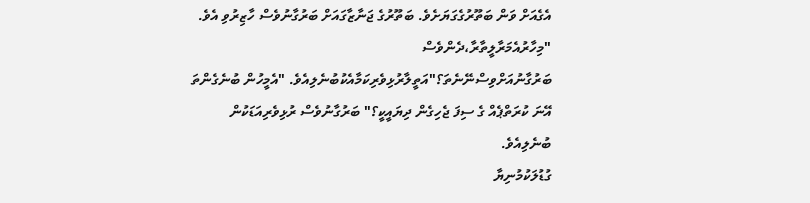އެގެއަށް ވަން ބަތޫރުގެގަޔަށެވެ. ބަތޫރުގެ ޖަނާޒާގައަށް ބަރުގާނުވެސް ހާޒިރުވި އެވެ. "މިހާރުއެމަރާލީތާރާ،ދެންވެސް ބަރުގާނުއަށްވިސްނޭނެތަ؟"އަތީލާރުޅިވެރިކަމާއެކުބުނެލިއެވެ. "އެމީހުން ބުނެގެންތަ އޭނަ ކުރަތްޕެއް ގެ ސިފަ ޖެހިގެން ދިޔައީކީ؟" ބަރުގާނުވެސް ރުޅިވެރިއަޑަކުން ބުނެލިއެވެ.
ގުޑުލަކުމުނިޔާ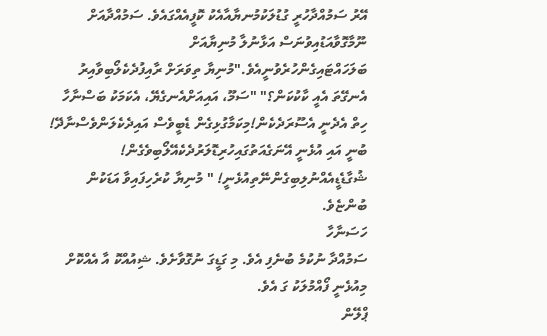އޭރު ސަމުއްދާހުރީ ގުޑުލަކުމުނޔާއާއެކު ކޮފީއެއްގައެވެ. ސަމުއްދާއަށް ނޫމާގޮވާއަޑުއިވުނަސް އަޅާނުލާ މުނިޔާއަށް ބަލަހައްޓައިގެންހުރެވުނީއެވެ."މުނިޔާ ތިވަރަށް ރާއިފުދެކެލޯބިވާއިރު އެނގޭތަ އެއީ ކާކުކަން؟" "ސަމޫ، އައިއަށްއެނގެޔޭ، އެކަމަކު ބަސްނާހާ ހިތް އެދެނީ އެސޫރަދެކެން!މިކަމާގުޅިގެން ޑެބީވެސް އައިދެކެލަންވެސްނާދޭ! ބުނީ އައި އުޅެނީ އޭނަގެއަތުގައިހުރިޑޮލަރުދެކެއޭލޯބިވެގެން! ޝުގާޑެޑީއެއްނުލިބިގެންނޭތިއުޅެނީ! " މުނިޔާ ކުރެހިފައިވާ އަޑަކުން ބުންޏެވެ.
ހަސަނާހާ
ސަމުއްދާ ނުކުމެ ބުނެފި އެވެ. މި ގަޑީގަ ނުގޮވާށެވެ. ޝިއުއްކޮ އާ އެއްކޮށް މިއުޅެނީ ފޯއްމުލަކު ގަ އެވެ.
ޕްލޭން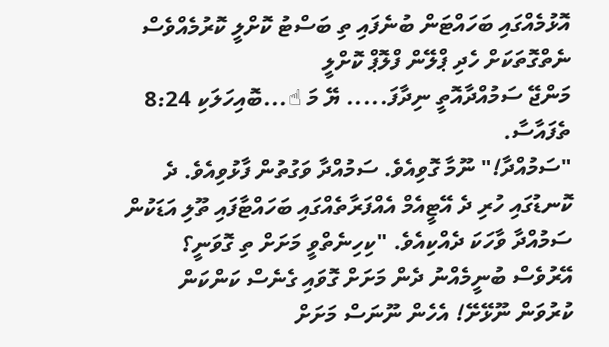އޮޅުމެއްގައި ބަހައްޓަން ބުނެފައި ތި ބަސްޓު ކޮށްލީ ކޮރުމެއްވެސް ނެތްގޮތަކަށް ހެދި ޕްލޭން ފްލޮޕް ކޮށްލީ
މަންޖޭ ސަމުއްދާއޮތީ ނިދާފަ..... ޔޭ މަ ☝...ބޮއިހަލަކި 8:24
ތެފައާސާ.
"ސަމުއްދާ!" ނޫމާ ގޮވިއެވެ. ސަމުއްދާ ވަގުތުން ފާޅުވިއެވެ. ދެ ކޮނޑުގައި ހުރި ދެ އޭޓީއެމް އެއްފަރާތެއްގައި ބަހައްޓާފައި ތޫލި އަޑަކުން ސަމުއްދާ ވާހަކަ ދެއްކިއެވެ. "ކިހިނެތްވީ މަށަށް ތި ގޮވަނީ؟ އޭރުވެސް ބުނީމެއްނު ދެން މަށަށް ގޮވައި ގެނެސް ކަންކަން ކުރުވަން ނޫޅޭށޭ! އެހެން ނޫނަސް މަށަށް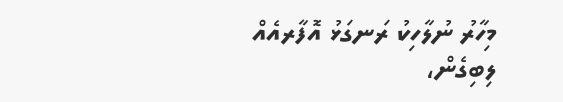މިހާރު ނުލާހިކު ރަނގަޅު އޮފާރއެއް ލިބިގެން،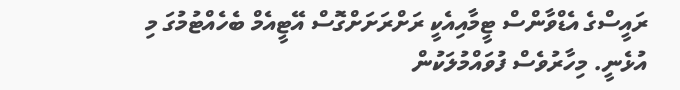ރައީސްގެ އެޑްވާންސް ޓީމާއިއެކީ ރަށްރަށަށްގޮސް އޭޓީއެމް ބެހެއްޓުމުގަ މި އުޅެނީ. މިހާރުވެސް ފުވައްމުލަކުން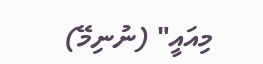މިއައީ" (ނުނިމޭ)